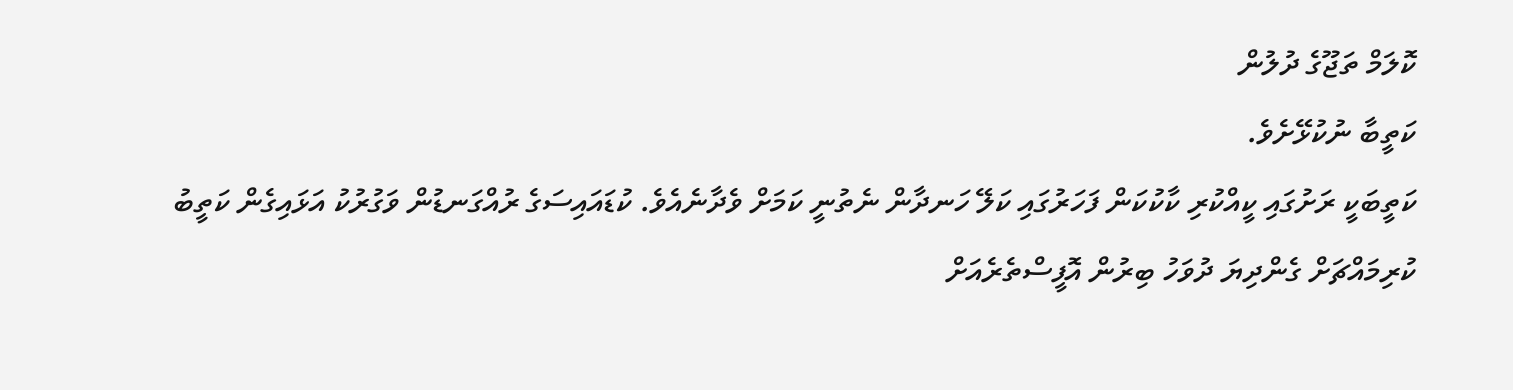ކޮލަމް ތަޖޫގެ ދުލުން
ކަތީބާ ނުކުޅޭށެވެ.
ކަތީބަކީ ރަށުގައި ކީއްކުރި ކާކުކަން ފަހަރުގައި ކަލޭ ހަނދާން ނެތުނީ ކަމަށް ވެދާނެއެވެ. ކުޑައައިސަގެ ރުއްގަނޑުން ވަގުރުކު އަޅައިގެން ކަތީބު ކުރިމައްޗަށް ގެންދިޔަ ދުވަހު ބިރުން އޮފީސްތެރެއަށް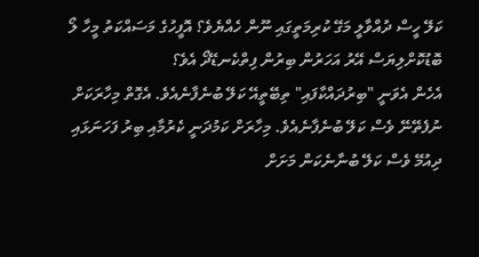ކަލޭ ހީސް ދުއްވާލީ މަގޭ ކުރިމަތީގައި ނޫން ހެއްޔެވެ؟ އޮފީހުގެ މަސައްކަތު މީހާ ލޯ ބޮޑުކޮށްލިޔަސް އޭރު އަހަރުން ބިރުން ފިތްކެނޑޭދޯ އެވެ؟
އެހެން އެވަނީ "ބިރުދައްކާފައި" ތިބޭތީއޭ ކަލޭ ބުނެފާނެއެވެ. އެގޮތް މިހާރަކަށް ނުފެތޭނޭ ވެސް ކަލޭ ބުނެފާނެއެވެ. މިހާރަށް ކަމުދަނީ ކެރުމާއި ބިރު ފަހަނަޅައި ދިއުމޭ ވެސް ކަލޭ ބުނާނެކަން މަށަށް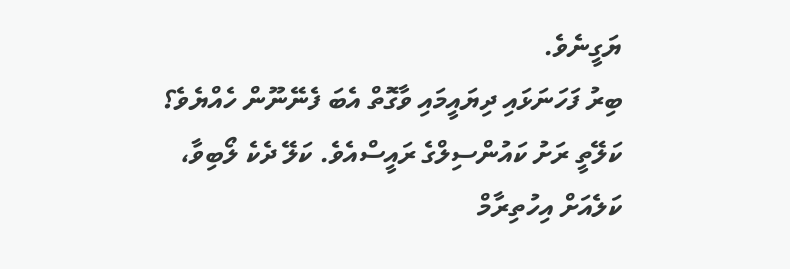ޔަގީނެވެ.
ބިރު ފަހަނަޅައި ދިޔައީމައި ވާގޮތް އެބަ ފެނޭނޫން ހެއްޔެވެ؟ ކަލޭތީ ރަށު ކައުންސިލްގެ ރައީސްއެވެ. ކަލޭ ދެކެ ލޯބިވާ، ކަލެއަށް އިހުތިރާމް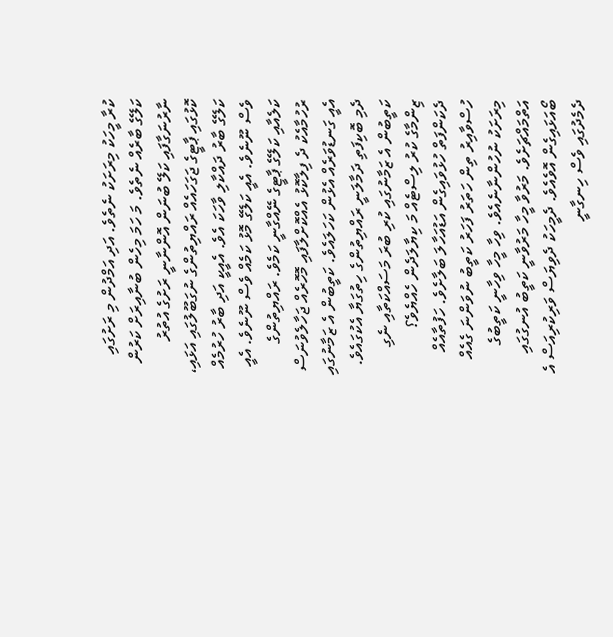ކުރާ މީހަކު މިރަށަކު ނެތެވެ. އަދި އަމްދުން މި ރަށުގައި ކަލޭގެ ބާރެއް ނެތެވެ. މަ ހަމަ މިހެން ބުނާއިރަށް ކަރުން ނާރުނަގާފައި ކަލޭ ބުނަން އޮންނާނީ ރަށުގެ އުތުރު ކޮޅުގައި ޕާޓީގެ ޖަގަހައެއް ރައްޔިތުންގެ ނުގަބޫލުގައި އަޅައި، ކަލޭގެ ބާރު ދައްކާލި ވާހަކަ އެވެ. އެއީކީ އަދި ބާރު ހުރުމެއް ވެސް ނޫނެވެ. އެއީ ކަލޭގެ މޮޅު ކަމެއް ވެސް ނޫނެވެ. އެއީ ކަލެއާއި ކަލޭގެ ޕާޓީގެ ނޭއްގާނީ ކަމެވެ. ރައްޔިތުންގެ ރުހުމާއެކު ދެ ފިލާކޮޅު އެއްކޮށްލާފައި މޮހޮރެއް ޖަހާލެވުނަސް އެއީ ގަނޑުވަރެއް އެޅުން ކަހަލައެވެ. ކަތީބުން އެ ޒަމާނުގައި ދެމި ބޮކިފަތި ދަމާލަނީ ރައްޔިތުންގެ ހިތުގަޔާ އެކުގައެވެ.
ކަތީބުން އެ ޒަމާނުގައި ކުރި ބުރަ މަސައްކަތާއި ނެގި ޒިންމާގެ ކުރު ލިސްޓެއް މަ ކިޔާލަދެން ހެއްޔެވެ؟ ދެކަންފަތް ހުޅުވައިގެން އަޑުއަހާލަ ބަލާށެވެ. ހަފުތާއެއް ހުސްވާއިރު ތިން ހަތަރު ފަހަރު ކަތީބު ނުވަންނަ ގެއެއް މިރަށަކު ނުހުންނާނެއެވެ. ވިހާ މީހާ ވިހާނީ ކަތީބުގެ އަތްމައްޗަށެވެ. މަރުވާ މީހާ މަރުވާނީ ކަތީބު އުނގުގައި ބޯއަޅައިގެން އޮވެއެވެ. ދެމީހަކު ދެވިޔަސް ވަރިކުރިއަސް އެ ދެމެދުގައި ވެސް ހިނގާނީ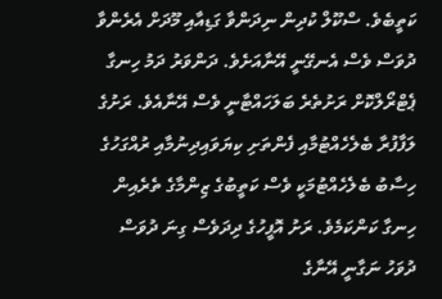ކަތީބެވެ. ސްކޫލް ކުދިން ނިދަންވާ ގަޑިއާއި މޫދަށް އެރެންވާ ދުވަސް ވެސް އެނގޭނީ އޭނާއަށެވެ. ދަންވަރު ދަމު ހިނގާ ޕެޓްރޯލްކޮށް ރަށުތެރެ ބަލަހައްޓާނީ ވެސް އޭނާއެވެ. ރަށުގެ ލަފާފުރާ ބެލެހެއްޓުމާއި ފެންތަށި ކިޔަވައިދިނުމާއި ރުއްގަހުގެ ހިސާބު ބެލެހެއްޓުމަކީ ވެސް ކަތީބުގެ ޒިންމާގެ ތެރެއިން ހިނގާ ކަންކަމެވެ. ރަށު އޮފީހުގެ ދިދަވެސް ގިނަ ދުވަސް ދުވަހު ނަގާނީ އޭނާގެ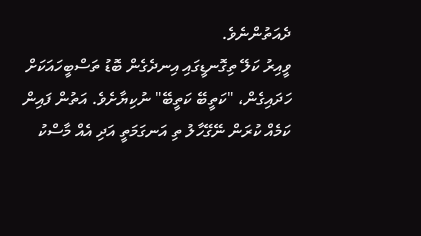ދެއަތުންނެވެ.
ވީއިރު ކަލޭ ތިގޮނޑީގައި އިނދެގެން ބޮޑު ތަސްބީހައަކަށް ހަދައިގެން، "ކަތީބޭ ކަތީބޭ" ނުކިޔާށެވެ. އަތުން ފައިން ކަމެއް ކުރަން ނޭގޭހާލު ތި އަނގަމަތީ އަދި އެއް މާސްކު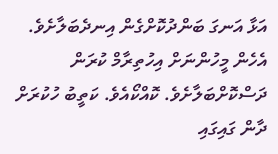އަޅާ އަނގަ ބަންދުކޮށްގެން އިނދެބަލާށެވެ. އެހެން މީހުންނަށް އިހުތިރާމް ކުރަން ދަސްކޮށްބަލާށެވެ. ކޮއްކޯއެވެ. ކަތީބު ހުކުރަށް ދާން ގައިގައި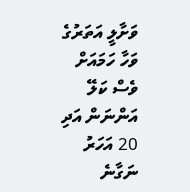ވަށާލީ އަތަރުގެ ވަހާ ހަމައަށް ވެސް ކަލޭ އަންނަން އަދި 20 އަހަރު ނަގާނެ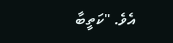އެވެ. "ކަތީބާ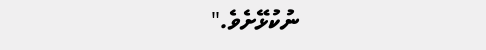ނުކުޅޭށެވެ."